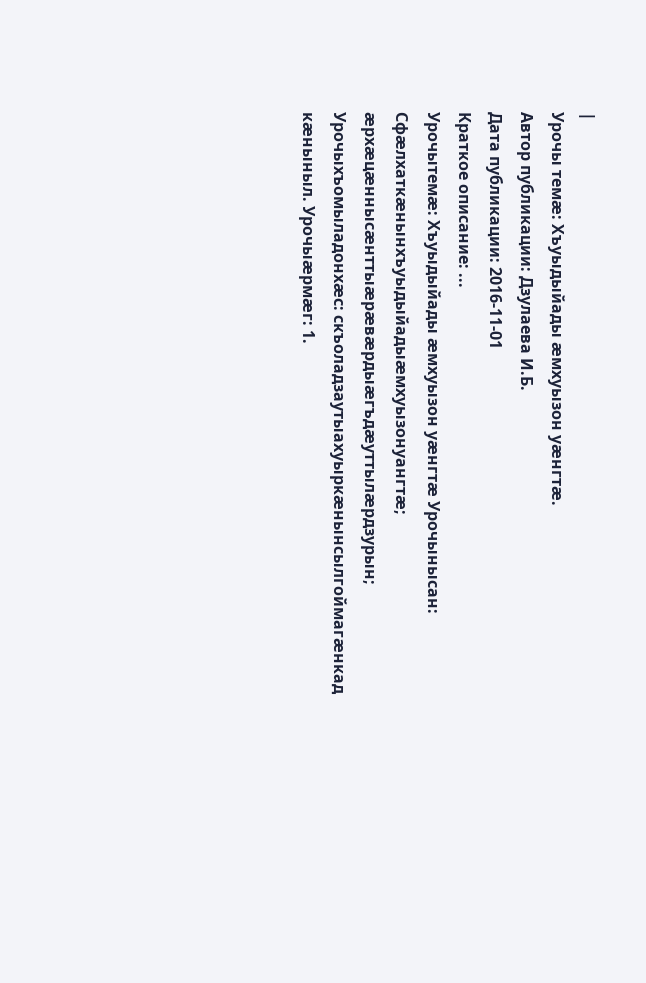|
Урочы темæ: Хъуыдыйады æмхуызон уæнгтæ.
Автор публикации: Дзулаева И.Б.
Дата публикации: 2016-11-01
Краткое описание: ...
Урочытемæ: Хъуыдыйады æмхуызон уæнгтæ Урочынысан: Сфæлхаткæнынхъуыдыйадыæмхуызонуангтæ; æрхæцæннысæнттыæрæвæрдыæгъдæуттылæрдзурын; Урочыхъомыладонхæс: скъоладзаутыахуыркæнынсылгоймагæнкад кæныныл. Урочыæрмæг: 1.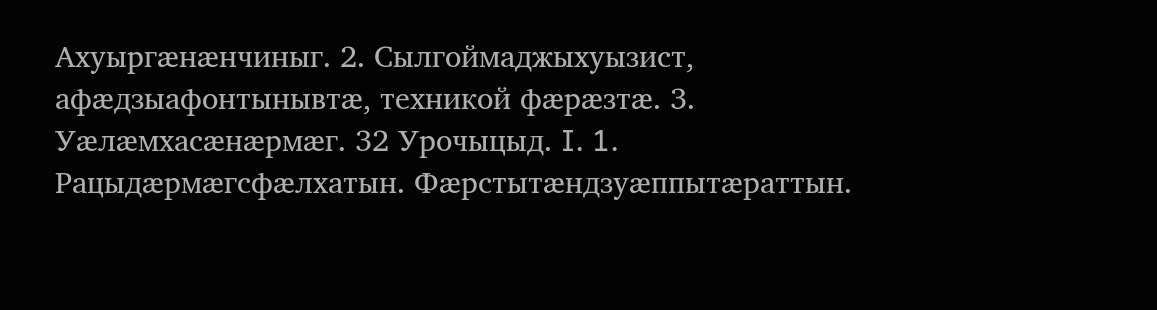Ахуыргæнæнчиныг. 2. Сылгоймаджыхуызист, афæдзыафонтынывтæ, техникой фæрæзтæ. 3. Уæлæмхасæнæрмæг. 32 Урочыцыд. I. 1. Рацыдæрмæгсфæлхатын. Фæрстытæндзуæппытæраттын.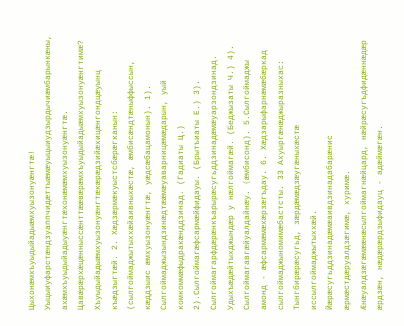Цыхонæмхъуыдыйадыæмхуызонуæнгтæ! Уыцыиуфарстæндзуаппчидæттыæмæуыцыиудзырдычиæмбарынкæны, ахæмхъуыдыйадыуæнгтæхонæмæмхуызонуæнгтæ. Цавæрæрхæцæнныссæнттææвæрæмхъуыдыйадыæмхуызонуæнгтимæ? Хъуыдыйадыæмхуызонуæнгтæкæрæдзийæхицæнгондцæуынц къæдзыгтæй. 2. Хæдзæрмæкуыстсбæрæгканын: (сылгоймаджытыххæйаивныхæстæ, æмбисæндтæныффыссын, кæддзыис æмхуызонуæнгтæ, уæдсæбацамонын). 1). Сылгоймаджызындзинæдтææмæуаварницæмæдарын, уый комкоммæфыдракæнддзинад. (Гадиаты Ц.) 2).Сылгоймагæфсармæйфидауы. (Брытъиаты Е.) 3). Сылгоймагарфдæрæнкъарырæсугьддзинадæмæуарзондзинад. Удыхъæдæйтыхджындæр у нæлгоймагæй. (Беджызаты Ч.) 4). Сылгоймагавгæйуалдайнæу. (æмбисонд). 5.Сылгоймаджы амонд - æфсармæмæхæрзæгъдау. 6. Хæдзарыфарнæмæбæркад сылгоймаджыномимæбастсты. 33 Ахуыргæнæджыразныхас: Тынгбирæрæсугьд, зæрдæмæдзæугæныхæстæ иссылгоймаджытыххæй. Йæрæсугьддзинадæмæаивдзинадабарæнис æрмæстдæруалдзæгимæ, хуримæ. Æнæуалдзæгæмææнæсылгоймагнæйцард, нæйрæсугъдфидæннæдæр æрдзæн, нæдæрæрдзыфидауц - адæймæгæн.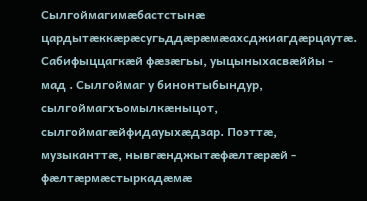Сылгоймагимæбастстынæ цардытæккæрæсугьддæрæмæахсджиагдæрцаутæ. Сабифыццагкæй фæзæгьы, уыцыныхасвæййы - мад . Сылгоймаг у бинонтыбындур, сылгоймагхъомылкæныцот, сылгоймагæйфидауыхæдзар. Поэттæ, музыканттæ, нывгæнджытæфæлтæрæй - фæлтæрмæстыркадæмæ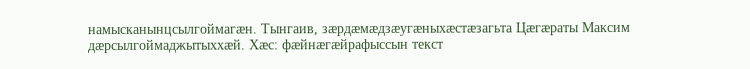намысканынцсылгоймагæн. Тынгаив, зæрдæмæдзæугæныхæстæзагьта Цæгæраты Максим дæрсылгоймаджытыххæй. Хæс: фæйнæгæйрафыссын текст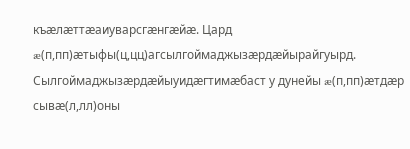къæлæттæаиуварсгæнгæйæ. Цард æ(п,пп)æтыфы(ц,цц)агсылгоймаджызæрдæйырайгуырд. Сылгоймаджызæрдæйыуидæгтимæбаст у дунейы æ(п,пп)æтдæр сывæ(л,лл)оны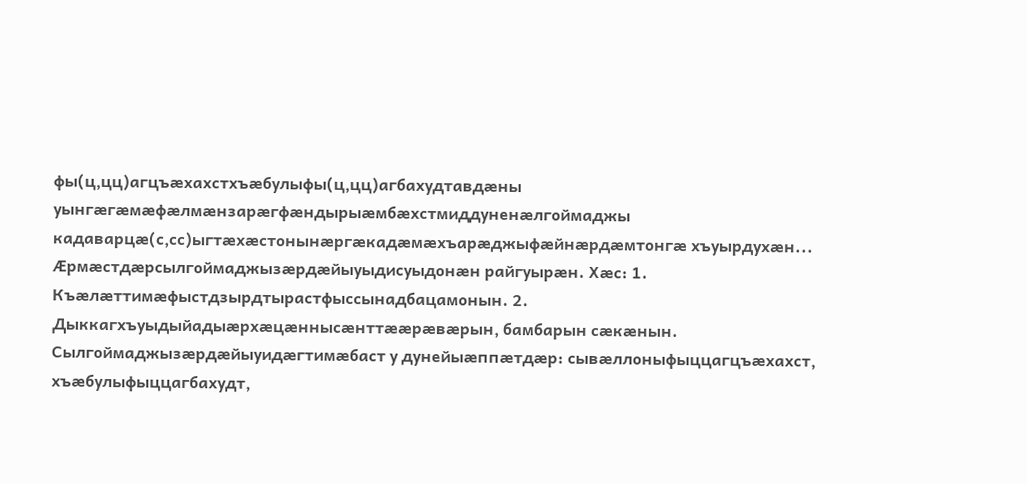фы(ц,цц)агцъæхахстхъæбулыфы(ц,цц)агбахудтавдæны уынгæгæмæфæлмæнзарæгфæндырыæмбæхстмиддуненæлгоймаджы кадаварцæ(с,сс)ыгтæхæстонынæргæкадæмæхъарæджыфæйнæрдæмтонгæ хъуырдухæн... Æрмæстдæрсылгоймаджызæрдæйыуыдисуыдонæн райгуырæн. Хæс: 1. Къæлæттимæфыстдзырдтырастфыссынадбацамонын. 2. Дыккагхъуыдыйадыæрхæцæннысæнттææрæвæрын, бамбарын сæкæнын. Сылгоймаджызæрдæйыуидæгтимæбаст у дунейыæппæтдæр: сывæллоныфыццагцъæхахст, хъæбулыфыццагбахудт,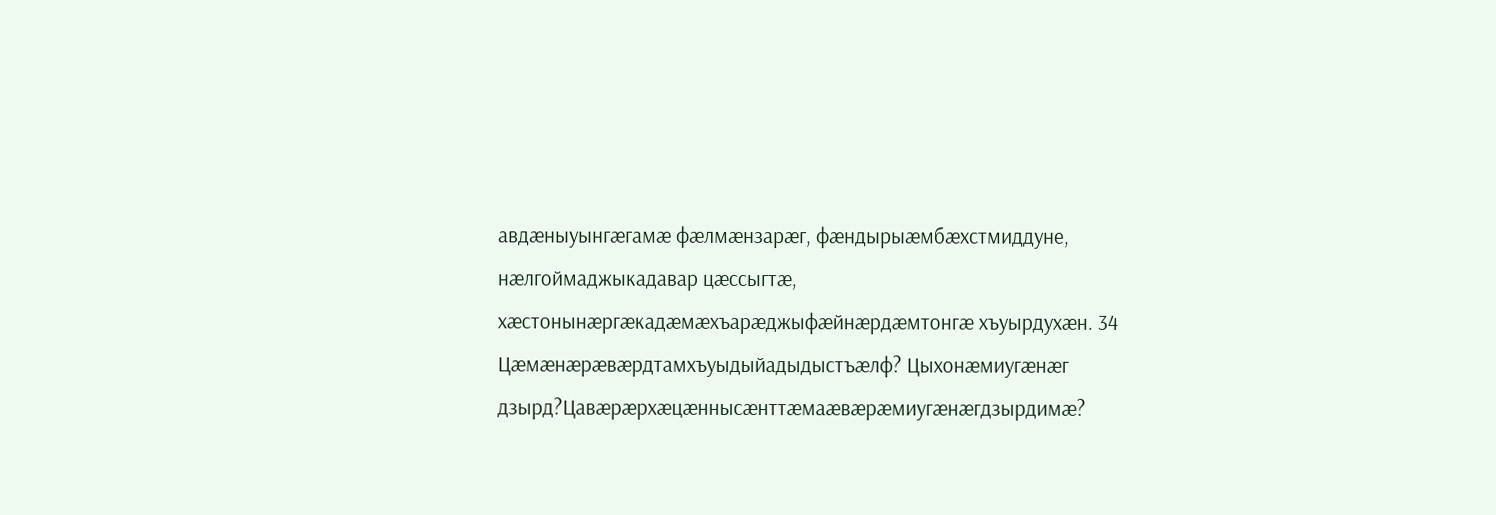авдæныуынгæгамæ фæлмæнзарæг, фæндырыæмбæхстмиддуне, нæлгоймаджыкадавар цæссыгтæ, хæстонынæргæкадæмæхъарæджыфæйнæрдæмтонгæ хъуырдухæн. 34 Цæмæнæрæвæрдтамхъуыдыйадыдыстъæлф? Цыхонæмиугæнæг дзырд?Цавæрæрхæцæннысæнттæмаæвæрæмиугæнæгдзырдимæ?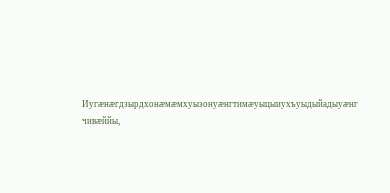Иугæнæгдзырдхонæмæмхуызонуæнгтимæуыцыиухъуыдыйадыуæнг чивæййы,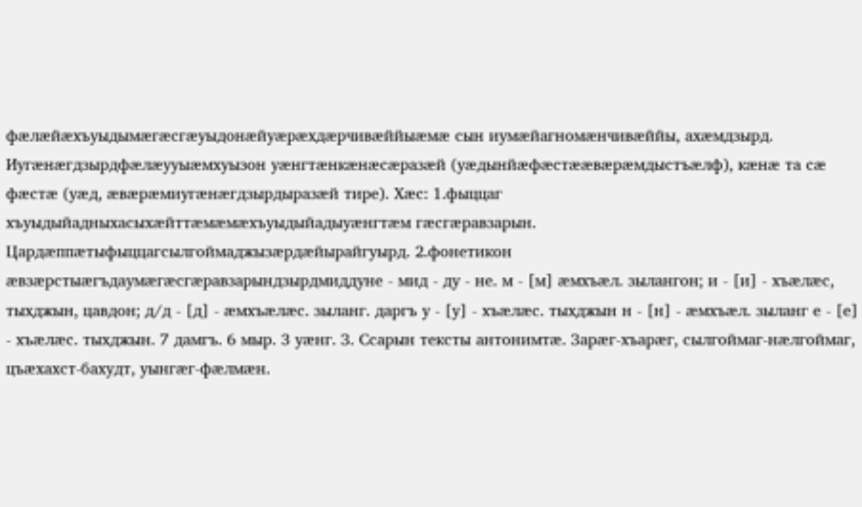фæлæйæхъуыдымæгæсгæуыдонæйуæрæхдæрчивæййыæмæ сын иумæйагномæнчивæййы, ахæмдзырд. Иугæнæгдзырдфæлæууыæмхуызон уæнгтæнкæнæсæразæй (уæдынйæфæстææвæрæмдыстъæлф), кæнæ та сæ фæстæ (уæд, æвæрæмиугæнæгдзырдыразæй тире). Хæс: 1.фыццаг хъуыдыйадныхасыхæйттæмæмæхъуыдыйадыуæнгтæм гæсгæравзарын. Цардæппæтыфыццагсылгоймаджызæрдæйырайгуырд. 2.фонетикон æвзæрстыæгъдаумæгæсгæравзарындзырдмиддуне - мид - ду - не. м - [м] æмхъæл. зылангон; и - [и] - хъæлæс, тыхджын, цавдон; д/д - [д] - æмхъæлæс. зыланг. даргъ у - [у] - хъæлæс. тыхджын н - [н] - æмхъæл. зыланг е - [е] - хъæлæс. тыхджын. 7 дамгъ. 6 мыр. 3 уæнг. З. Ссарын тексты антонимтæ. Зарæг-хъарæг, сылгоймаг-нæлгоймаг, цъæхахст-бахудт, уынгæг-фæлмæн.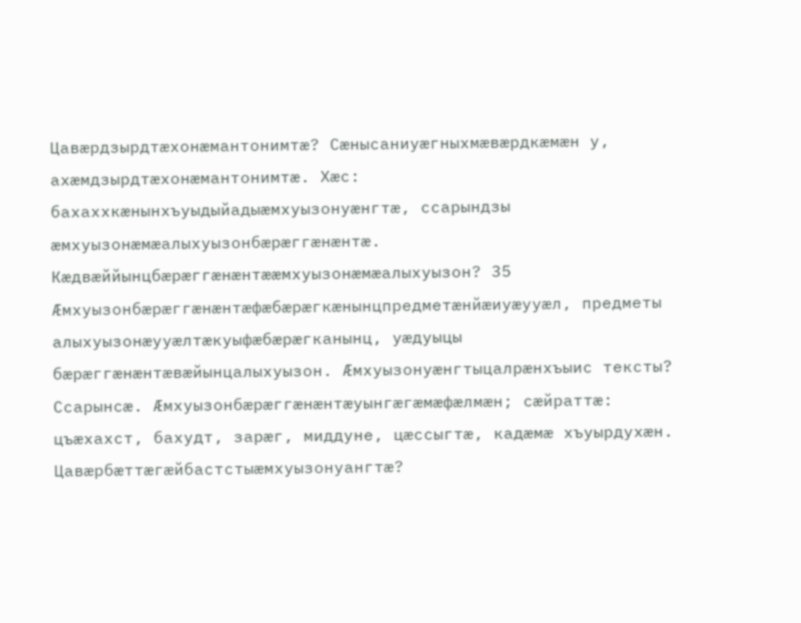Цавæрдзырдтæхонæмантонимтæ? Сæнысаниуæгныхмæвæрдкæмæн у, ахæмдзырдтæхонæмантонимтæ. Хæс: бахаххкæнынхъуыдыйадыæмхуызонуæнгтæ, ссарындзы æмхуызонæмæалыхуызонбæрæггæнæнтæ. Кæдвæййынцбæрæггæнæнтææмхуызонæмæалыхуызон? 35 Æмхуызонбæрæггæнæнтæфæбæрæгкæнынцпредметæнйæиуæууæл, предметы алыхуызонæууæлтæкуыфæбæрæгканынц, уæдуыцы бæрæггæнæнтæвæйынцалыхуызон. Æмхуызонуæнгтыцалрæнхъыис тексты? Ссарынсæ. Æмхуызонбæрæггæнæнтæуынгæгæмæфæлмæн; сæйраттæ: цъæхахст, бахудт, зарæг, миддуне, цæссыгтæ, кадæмæ хъуырдухæн. Цавæрбæттæгæйбастстыæмхуызонуангтæ?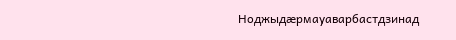Ноджыдæрмауаварбастдзинад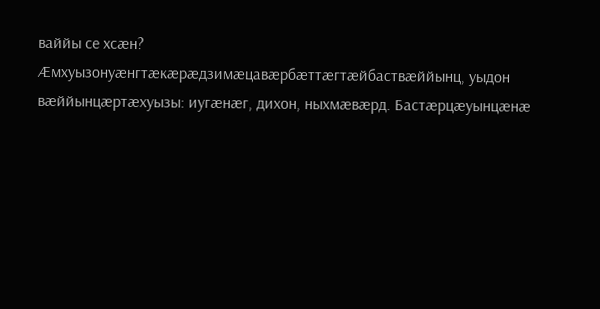ваййы се хсæн? Æмхуызонуæнгтæкæрæдзимæцавæрбæттæгтæйбаствæййынц, уыдон вæййынцæртæхуызы: иугæнæг, дихон, ныхмæвæрд. Бастæрцæуынцæнæ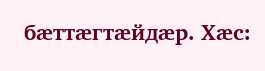бæттæгтæйдæр. Хæс: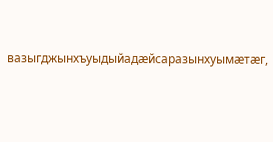вазыгджынхъуыдыйадæйсаразынхуымæтæг,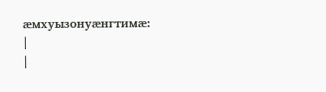æмхуызонуæнгтимæ:
|
|